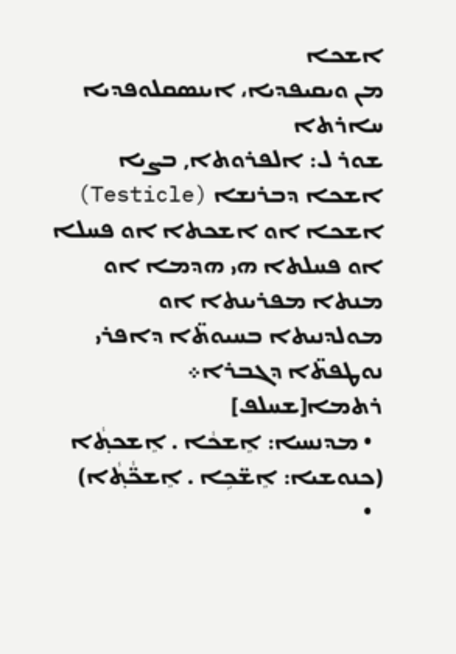ܐܫܟܐ
ܡܢ ܘܝܩܝܦܕܝܐ، ܐܝܢܣܩܠܘܦܕܝܐ ܚܐܪܬܐ
ܫܘܪ ܠ: ܐܠܦܪܘܬܐ, ܒܨܝܐ
ܐܫܟܐ ܕܒܪܢܫܐ (Testicle)
ܐܫܟܐ ܐܘ ܐܫܟܬܐ ܐܘ ܦܚܠܐ ܐܘ ܦܚܠܬܐ ܗܝ ܗܕܡܐ ܐܘ ܡܢܬܐ ܡܦܪܝܢܬܐ ܐܘ ܡܘܠܕܢܝܬܐ ܒܚܝܘܬ̈ܐ ܕܐܦܪܝ ܢܘܛܦܬ̈ܐ ܕܓܒܪܐ܀
ܪܬܡܐ[ܫܚܠܦ]
  • ܡܕܢܚܝܐ: ܐܸܫܟܵܐ . ܐܸܫܟܬ݂ܵܐ (ܟܢܘܫܝܐ: ܐܸܫ̈ܟܹܐ . ܐܸܫܟ̈ܵܬ݂ܵܐ)
  •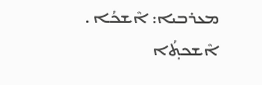ܡܥܪܒܝܐ: ܐܶܫܟܳܐ . ܐܶܫܟܬ̥ܳܐ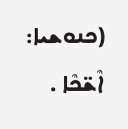(ܟܢܘܫܝܐ: ܐܶܫ̈ܟܶܐ .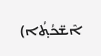ܐܶܫ̈ܟܳܬ̥ܳܐ)